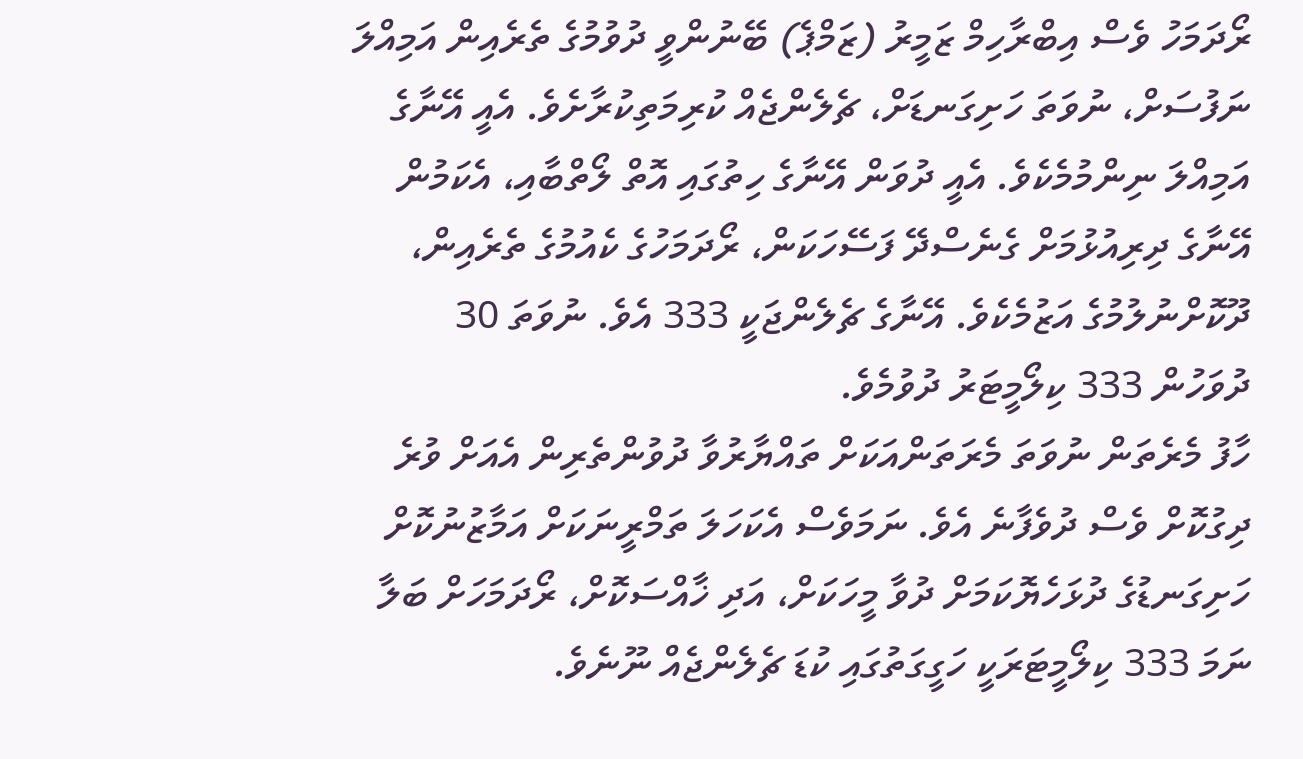ރޯދަމަހު ވެސް އިބްރާހިމް ޒަމީރު (ޒަމްޕެ) ބޭނުންވީ ދުވުމުގެ ތެރެއިން އަމިއްލަ ނަފުސަށް، ނުވަތަ ހަށިގަނޑަށް، ޗެލެންޖެއް ކުރިމަތިކުރާށެވެ. އެއީ އޭނާގެ އަމިއްލަ ނިންމުމެކެވެ. އެއީ ދުވަން އޭނާގެ ހިތުގައި އޮތް ލޯތްބާއި، އެކަމުން އޭނާގެ ދިރިއުޅުމަށް ގެނެސްދޭ ފަސޭހަކަން، ރޯދަމަހުގެ ކެއުމުގެ ތެރެއިން، ދޫކޮށްނުލުމުގެ އަޒުމެކެވެ. އޭނާގެ ޗެލެންޖަކީ 333 އެވެ. ނުވަތަ 30 ދުވަހުން 333 ކިލޯމީޓަރު ދުވުމެވެ.
ހާފު މެރެތަން ނުވަތަ މެރަތަންއަކަށް ތައްޔާރުވާ ދުވުންތެރިން އެއަށް ވުރެ ދިގުކޮށް ވެސް ދުވެފާނެ އެވެ. ނަމަވެސް އެކަހަލަ ތަމްރީނަކަށް އަމާޒުނުކޮށް ހަށިގަނޑުގެ ދުޅަހެޔޮކަމަށް ދުވާ މީހަކަށް، އަދި ޚާއްސަކޮށް، ރޯދަމަހަށް ބަލާ ނަމަ 333 ކިލޯމީޓަރަކީ ހަގީގަތުގައި ކުޑަ ޗެލެންޖެއް ނޫނެވެ.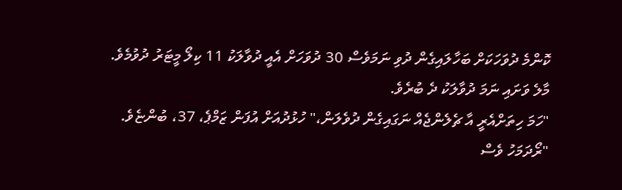ކޮންމެ ދުވަހަކަށް ބަހާލައިގެން ދުވި ނަމަވެސް 30 ދުވަހަށް އެއީ ދުވާލަކު 11 ކިލޯ މީޓަރު ދުވުމެވެ. މާލެ ވަށައި ނަމަ ދުވާލަކު ދެ ބުރެވެ.
"ހަމަ ހިތަށްއެރީ އާ ޗެލެންޖެއް ނަގައިގެން ދުވެލަން،" ހުޅުދުއަށް އުފަން ޒަމްޕެ، 37، ބުންޏެވެ.
"ރޯދަމަހު ވެސް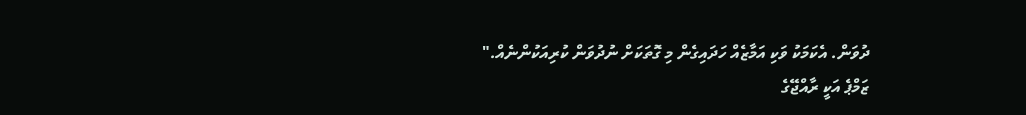ދުވަން. އެކަމަކު ވަކި އަމާޒެއް ހަދައިގެން މި ގޮތަކަށް ނުދުވަން ކުރިއަކުންނެއް."
ޒަމްޕެ އަކީ ރާއްޖޭގެ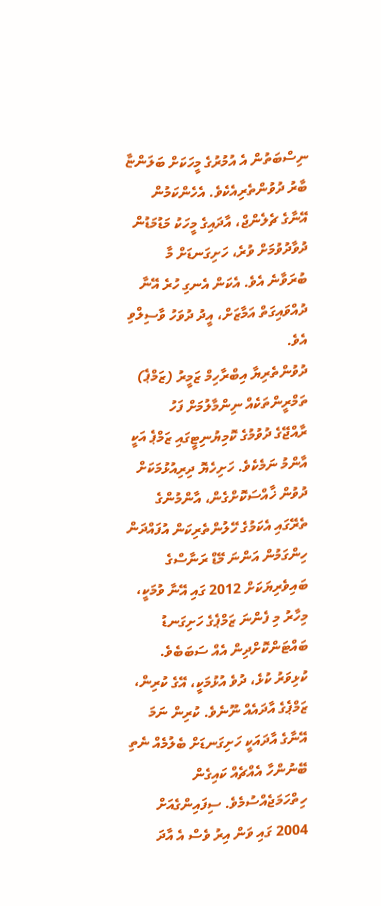ނިސްބަތުން އެ އުމުރުގެ މީހަކަށް ބަލަންޏާ ބާރު ދުވުންތެރިއެކެވެ. އެހެންކަމުން އޭނާގެ ޗެލެންޖް، އާދައިގެ މީހަކު މަޑުމަޑުން ދުވާދުވުމަށް ވުރެ، ހަށިގަނޑަށް މާ ބުރަވާނެ އެވެ. އެކަން އެނގި ހުރެ އޭނާ ދުއްވައިގަތް އަމާޒަށް، އީދު ދުވަހު ވާސިލްވި އެވެ.
ދުވުންތެރިޔާ އިބްރާހިމް ޒަމީރު (ޒަމްޕެ) ތަމްރީންތަކެއް ނިންމާލުމަށް ފަހު
ރާއްޖޭގެ ދުވުމުގެ ކޮމިޔުނިޓީގައި ޒަމްޕެ އަކީ އާންމު ނަމެކެވެ. ހަށިހެޔޮ ދިރިއުޅުމަކަށް ދުވުން ޚާއްސަކޮށްގެން، އާންމުންގެ ތެރޭގައި އެކަމުގެ ހޭލުންތެރިކަން އުފައްދަން ހިންގަމުން އަންނަ މޭޑް ރަނާސްގެ ބައިވެރިޔަކަށް 2012 ގައި އޭނާ ވުމަކީ، މިހާރު މި ފެންނަ ޒަމްޕެގެ ހަށިގަނޑު ބައްޓަންކޮށްދިން އެއް ސަބަބެވެ.
ކުޅިވަރު ކުޅެ، ދުވެ އުޅުމަކީ، އޭގެ ކުރިން، ޒަމްޕެގެ އާދައެއް ނޫނެވެ. ކުރިން ނަމަ އޭނާގެ އާދައަކީ ހަށިގަނޑަށް ބެލުމެއް ނެތި ބޭނުންހާ އެއްޗެއް ކައިގެން ހިތްހަމަޖެއްސުމެވެ. ސިފައިންގެއަށް 2004 ގައި ވަން އިރު ވެސް އެ އާދަ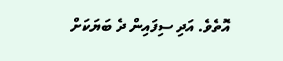އޮތެވެ. އަދި ސިފައިން ދެ ބަޔަކަށް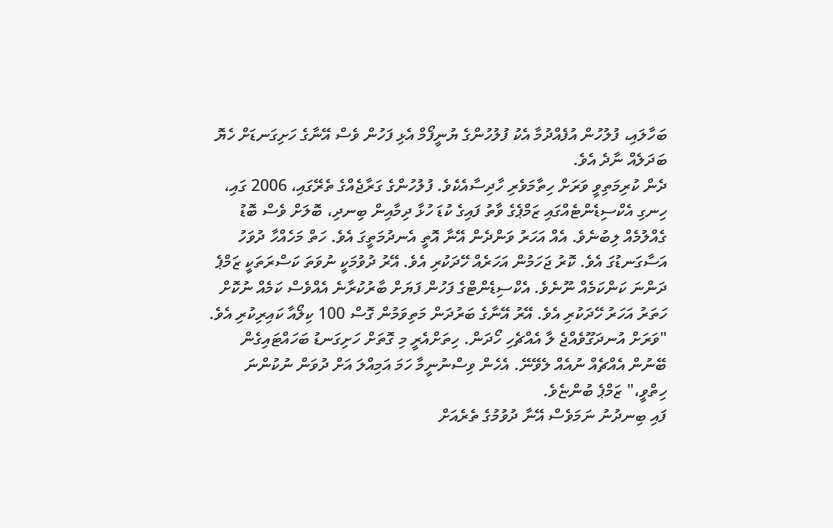ބަހާލައި، ފުލުހުން އުފެއްދުމާ އެކު ފުލުހުންގެ ޔުނީފޯމް އެޅި ފަހުން ވެސް އޭނާގެ ހަށިގަނޑަށް ހެޔޮ ބަދަލެއް ނާދެ އެވެ.
ދެން ކުރިމަތިވީ ވަރަށް ހިތާމަވެރި ހާދިސާއެކެވެ. ފުލުހުންގެ ގަރާޖެއްގެ ތެރޭގައި، 2006 ގައި، ހިނގި އެކްސިޑެންޓެއްގައި ޒަމްޕެގެ ވާތު ފައިގެ ކުޑަ ހުޅާ ދިމާއިން ބިނދި، ބޮލަށް ވެސް ބޮޑު ގެއްލުމެއް ލިބުނެވެ. އެއް އަހަރު ވަންދެން އޭނާ އޮތީ އެނދުމަތީގަ އެވެ. ހަތް މަހެއްހާ ދުވަހު އަސާގަނޑުގަ އެވެ. ކޮރު ޖަހަމުން އަހަރެއް ހޭދަކުރި އެވެ. އޭރު ދުވުމަކީ ނުވަތަ ކަސްރަތަކީ ޒަމްޕެ ދަންނަ ކަންކަމެއް ނޫނެވެ. އެކްސިޑެންޓްގެ ފަހުން ފަޔަށް ބާރުކުރާނެ އެއްވެސް ކަމެއް ނުކޮށް ހަތަރު އަހަރު ހޭދަކުރި އެވެ. އޭރު އޭނާގެ ބަރުދަން މަތިވަމުން ގޮސް 100 ކިލޯއާ ކައިރިކުރި އެވެ.
"ވަރަށް އުނދަގޫވެއްޖެ ލާ އެއްޗެހި ހޯދަން. ހިތަށްއެރީ މި ގޮތަށް ހަށިގަނޑު ބަހައްޓައިގެން ބޭނުން އެއްޗެއް ނުއެއް ލެވޭނޭ. އެހެން ވިސްނުނީމާ ހަމަ އަމިއްލަ އަށް ދުވަން ނުކުންނަ ހިތްވީ،" ޒަމްޕެ ބުންޏެވެ.
ފައި ބިނދުނު ނަމަވެސް އޭނާ ދުވުމުގެ ތެރެއަށް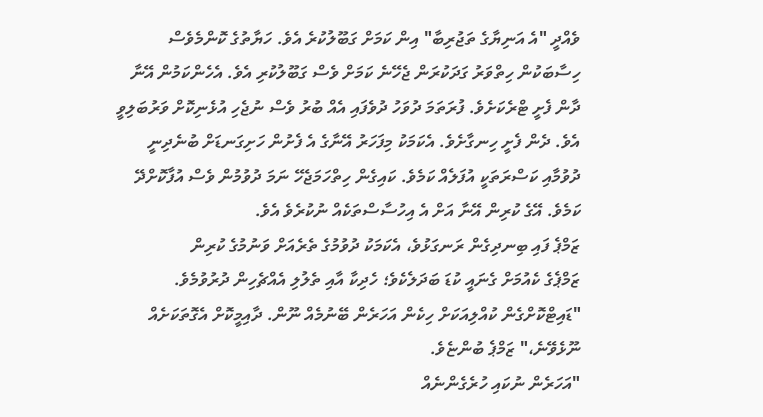ވެއްދީ "އެ އަނިޔާގެ ތަޖުރިބާ" އިން ކަމަށް ގަބޫލުކުރެ އެވެ. ހަޔާތުގެ ކޮންމެވެސް ހިސާބަކުން ހިތްވަރު ގަދަކުރަން ޖެހޭނެ ކަމަށް ވެސް ގަބޫލުކުރި އެވެ. އެހެންކަމުން އޭނާ ދާން ފެށީ ޓްރެކަށެވެ. ފުރަތަމަ ދުވަހު ދުވެފައި އެއް ބުރު ވެސް ނުޖެހި އުޅެނިކޮށް ވަރުބަލިވީ އެވެ. ދެން ފެށީ ހިނގާށެވެ. އެކަމަކު މިފަހަރު އޭނާގެ އެ ފެށުން ހަށިގަނޑަށް ބުނެދިނީ ދުވުމާއި ކަސްރަތަކީ އުފަލެއް ކަމެވެ. ކައިގެން ހިތްހަމަޖެހޭ ނަމަ ދުވުމުން ވެސް އުފާކޮށްދޭ ކަމެވެ. އޭގެ ކުރިން އޭނާ އަށް އެ އިހުސާސްތަކެއް ނުކުރެވެ އެވެ.
ޒަމްޕެ ފައި ބިނދިގެން ރަނގަޅުވެ، އެކަމަކު ދުވުމުގެ ތެރެއަށް ވަނުމުގެ ކުރިން
ޒަމްޕެގެ ކެއުމަށް ގެނައީ ކުޑަ ބަދަލެކެވެ؛ ހެދިކާ އާއި ތެލުލި އެއްޗެހިން ދުރުވުމެވެ.
"ޑައިޓްކޮށްގެން ކުއްލިއަކަށް ހިކެން އަހަރެން ބޭނުމެއް ނޫން. ދާއިމީކޮށް އެގޮތަކަށެއް ނޫޅެވޭނެ،" ޒަމްޕެ ބުންޏެވެ.
"އަހަރެން ނުކައި ހުރެގެންނެއް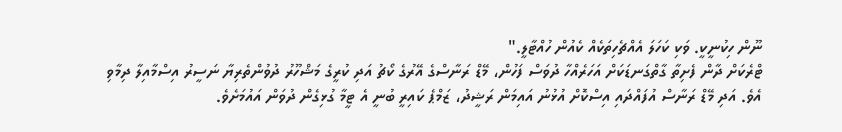ނޫން ހިކުނީކީ. ވަކި ކަހަލަ އެއްޗެހިތަކެއް ކެއުން ހުއްޓާލީ."
ޓްރެކަށް ދާން ފެށިތާ ގާތްގަނޑަކަށް އަހަރެއްހާ ދުވަސް ފަހުން، މޭޑް ރަނާސްގެ އޭރުގެ ކޯޗު އަދި ކުރީގެ މަޝްހޫރު ދުވުންތެރިޔާ ނަސީރު އިސްމާއިލާ ދިމާވި އެވެ. އަދި މޭޑް ރަނާސް އުފައްދައި އިސްކޮށް އުޅުނު އައިމަން ރަޝީދު، ޒަމްޕެ ކައިރީ ބުނީ އެ ޓީމާ ގުޅިގެން ދުވަން އައުމަށެވެ.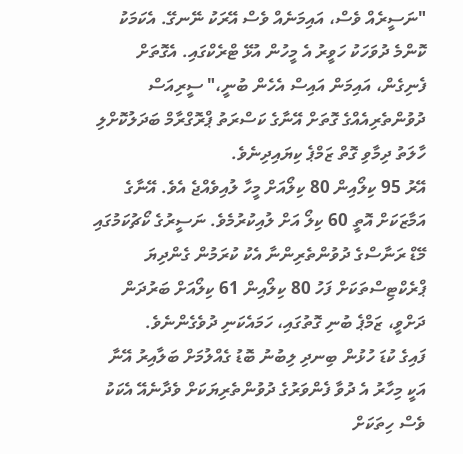"ނަސީރެއް ވެސް، އައިމަނެއް ވެސް އޭރަކު ނޭނގޭ. އެކަމަކު ކޮންމެ ދުވަހަކު ހަވީރު އެ މީހުން އުޅޭ ޓްރެކްގައި. އެގޮތަށް ފެނިގެން، އައިމަން އައިސް އެހެން ބުނީ،" ސީރިއަސް ދުވުންތެރިއެއްގެ ގޮތަށް އޭނާގެ ކަސްރަތު ޕްރޮގްރާމް ބަދަލުކޮށްލި ހާލަތު ދިމާވި ގޮތް ޒަމްޕެ ކިޔައިދިނެވެ.
އޭރު 95 ކިލޯއިން 80 ކިލޯއަށް މީހާ ލުއިވެއްޖެ އެވެ. އޭނާގެ އަމާޒަކަށް އޮތީ 60 ކިލޯ އަށް ލުއިކުރުމެވެ. ނަސީރުގެ ކޯޗުކަމުގައި މޭޑް ރަނާސްގެ ދުވުންތެރިންނާ އެކު ކުރަމުން ގެންދިޔަ ޕްރެކްޓިސްތަކަށް ފަހު 80 ކިލޯއިން 61 ކިލޯއަށް ބަރުދަން ދަށްވީ، ޒަމްޕެ ބުނި ގޮތުގައި، ހަމައެކަނި ދުވެގެންނެވެ.
ފައިގެ ކުޑަ ހުޅުން ބިނދި ލިބުނު ބޮޑު ގެއްލުމަށް ބަލާއިރު އޭނާ އަކީ މިހާރު އެ ދުވާ ފެންވަރުގެ ދުވުންތެރިޔަކަށް ވެދާނެއޭ އެކަކު ވެސް ހިތަކަށް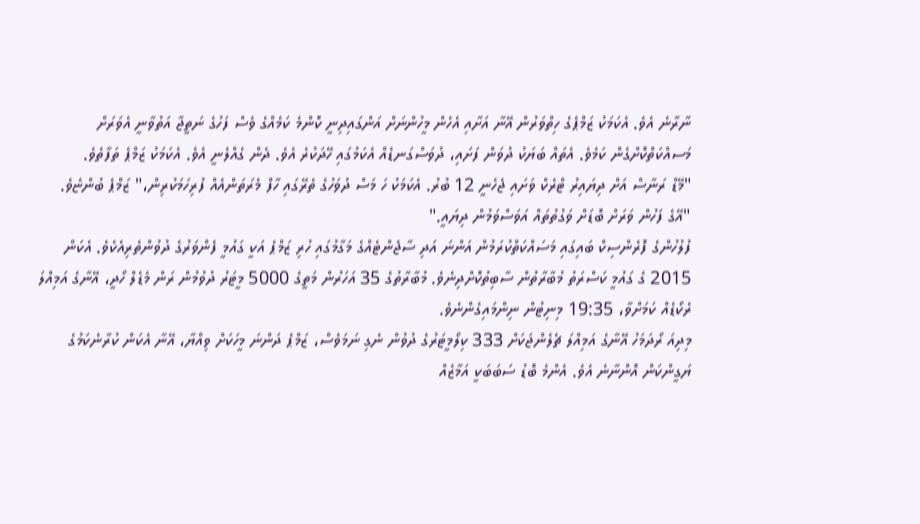ނާރާނެ އެވެ. އެކަމަކު ޒަމްޕެގެ ހިތްވަރުން އޭނާ އަށާއި އެހެން މީހުންނަށް އަންގައިދިނީ ކޮންމެ ކަމެއްގެ ވެސް ފަހުގެ ނަތީޖާ އަތުވާނީ އެވަރަށް މަސއްކަތްކޮށްގެން ކަމެވެ. އެތައް ބަޔަކު ދުވަން ފަށައި، ދުވަސްގަނޑެއް އެކަމުގައި ހޭދަކުރެ އެވެ. ދެން ގެއްލެނީ އެވެ. އެކަމަކު ޒަމްޕެ ތަފާތެވެ.
"މޭޑް ރަނާސް އަށް ދިޔައިރު ޓްރެކް ވަށައި ޖެހެނީ 12 ބުރު. އެކަމަކު ހަ މަސް ދުވަހުގެ ތެރޭގައި ހާފް މެރަތަންއެއް ފުރިހަމަކުރިން،" ޒަމްޕެ ބުންޏެވެ.
"އޭގެ ފަހުން ވަރަށް ބޮޑަށް ވަގުތުތައް އަވަސްވަމުން ދިޔައީ."
ފުލުހުންގެ ފޮރެންސިކް ބައިގައި މަސައްކަތްކުރަމުން އަންނަ އަދި ސާޖެންޓެއްގެ މަގާމުގައި ހުރި ޒަމްޕެ އަކީ ގައުމީ ފެންވަރުގެ ދުވުންތެރިއެކެވެ. އެކަން 2015 ގެ ގައުމީ ކަސްރަތު މުބާރާތުން ސާބިތުކޮށްދިނެވެ. މުބާރާތުގެ 35 އަހަރުން މަތީގެ 5000 މީޓަރު ދުވުމުން ރަން މެޑެލް ހޯދީ، އޭނާގެ އަމިއްލަ ރެކޯޑެއް ކަމަށްވާ، 19:35 މިނިޓުން ނިންމައިގެންނެވެ.
މިދިއަ ރޯދަމަހު އޭނާގެ އަމިއްލަ ޗެލެންޖަކަށް 333 ކިލޯމީޓަރުގެ ދުވުން ނެގި ނަމަވެސް، ޒަމްޕެ ދަންނަ މީހަކަށް ވިއްޔާ، އޭނާ އެކަން ކުރާނެކަމުގެ ޔަގީންކަން އޮންނާނެ އެވެ. އެންމެ ބޮޑު ސަބަބަކީ އަމާޒެއް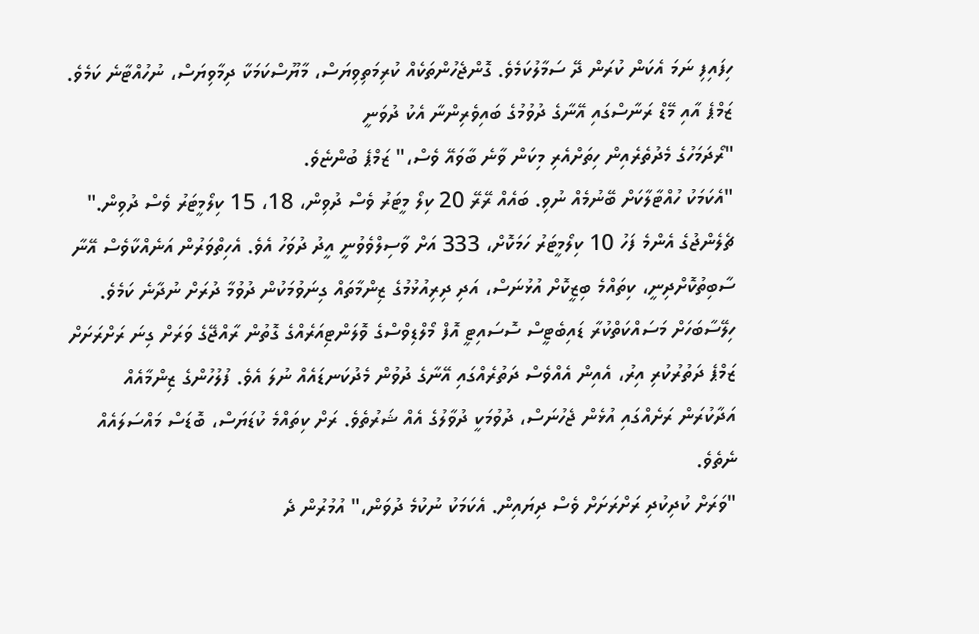ހިފައިފި ނަމަ އެކަން ކުރަން ދޭ ސަމާލުކަމެވެ. ގޮންޖެހުންތަކެއް ކުރިމަތިވިޔަސް، މާޔޫސްކަމަކާ ދިމާވިޔަސް، ނުހުއްޓާނެ ކަމެވެ.
ޒަމްޕެ އާއި މޭޑް ރަނާސްގައި އޭނާގެ ދުވުމުގެ ބައިވެރިންނާ އެކު ދުވަނީ
"ރޯދަމަހުގެ މެދުތެރެއިން ހިތަށްއެރި މިކަން ވާނެ ބާވައޭ ވެސް،" ޒަމްޕެ ބުންޏެވެ.
"އެކަމަކު ހުއްޓާލާކަށް ބޭނުމެއް ނުވި. ބައެއް ރޭރޭ 20 ކިލޯ މީޓަރު ވެސް ދުވިން، 18، 15 ކިލޯމީޓަރު ވެސް ދުވިން."
ޗެލެންޖުގެ އެންމެ ފަހު 10 ކިލޯމީޓަރު ހަމަކޮށް، 333 އަށް ވާސިލްވެވުނީ އީދު ދުވަހު އެވެ. އެހިތްވަރުން އަނެއްކާވެސް އޭނާ ސާބިތުކޮށްދިނީ، ކިތައްމެ ބިޒީކޮށް އުޅުނަސް، އަދި ދިރިއުޅުމުގެ ޒިންމާތައް ގިނަވުމަކުން ދުވުމާ ދުރަށް ނުދާނެ ކަމެވެ.
ހިލޭސާބަހަށް މަސައްކަތްކުރާ ޑައިބެޓީސް ސޮސައިޓީ އޮފް މޯލްޑިވްސްގެ ވޮލަންޓިއަރެއްގެ ގޮތުން ރާއްޖޭގެ ވަރަށް ގިނަ ރަށްރަށަށް ޒަމްޕެ ދަތުރުކުރި އިރު، އެއިން އެއްވެސް ދަތުރެއްގައި އޭނާގެ ދުވުން މެދުކަނޑައެއް ނުލަ އެވެ. ފުލުހުންގެ ޒިންމާއެއް އަދާކުރަން ރަށެއްގައި އުޅެން ޖެހުނަސް، ދުވުމަކީ ދުވާލުގެ އެއް ޝަރުތެވެ. ރަށް ކިތައްމެ ކުޑަޔަސް، ބޮޑަސް މައްސަލައެއް ނެތެވެ.
"ވަރަށް ކުދިކުދި ރަށްރަށަށް ވެސް ދިޔައިން. އެކަމަކު ނުކުމެ ދުވަން،" އުމުރުން ދެ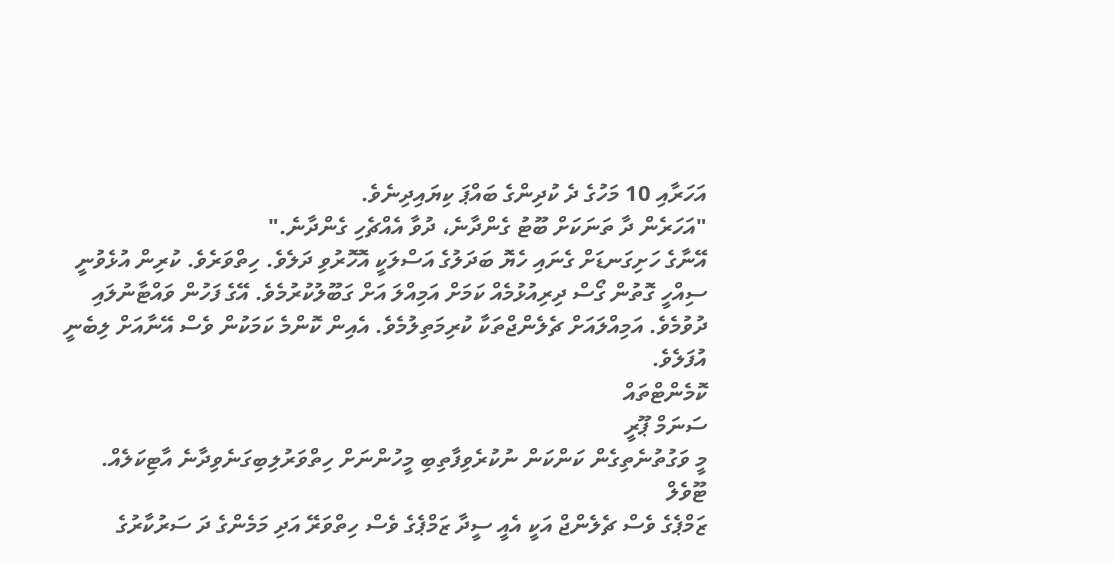އަހަރާއި 10 މަހުގެ ދެ ކުދިންގެ ބައްޕަ ކިޔައިދިނެވެ.
"އަހަރެން ދާ ތަނަކަށް ބޫޓު ގެންދާނެ، ދުވާ އެއްޗެހި ގެންދާނެ."
އޭނާގެ ހަށިގަނޑަށް ގެނައި ހެޔޮ ބަދަލުގެ އަސްލަކީ އޮހޮރުވި ދަލެވެ. ހިތްވަރެވެ. ކުރިން އުޅެވުނީ ސިއްހީ ގޮތުން ގޯސް ދިރިއުޅުމެއް ކަމަށް އަމިއްލަ އަށް ގަބޫލުކުރުމެވެ. އޭގެ ފަހުން ވައްޓާނުލައި ދުވުމެވެ. އަމިއްލައަށް ޗެލެންޖްތަކާ ކުރިމަތިލުމެވެ. އެއިން ކޮންމެ ކަމަކުން ވެސް އޭނާއަށް ލިބެނީ އުފަލެވެ.
ކޮމެންޓްތައް
ސަނަމް ޕޫރީ
މީ ވަގުތުނެތިގެން ކަންކަން ނުކުރެވިފާތިބި މީހުންނަށް ހިތްވަރުލިބިގަނެވިދާނެ އާޓިކަލެއް.
ޓޫވެލް
ޒަމްޕެގެ ވެސް ޗެލެންޖް އަކީ އެއީ ސީދާ ޒަމްޕެގެ ވެސް ހިތްވަރޭ އަދި މަމެންގެ ދަ ސަރުކާރުގެ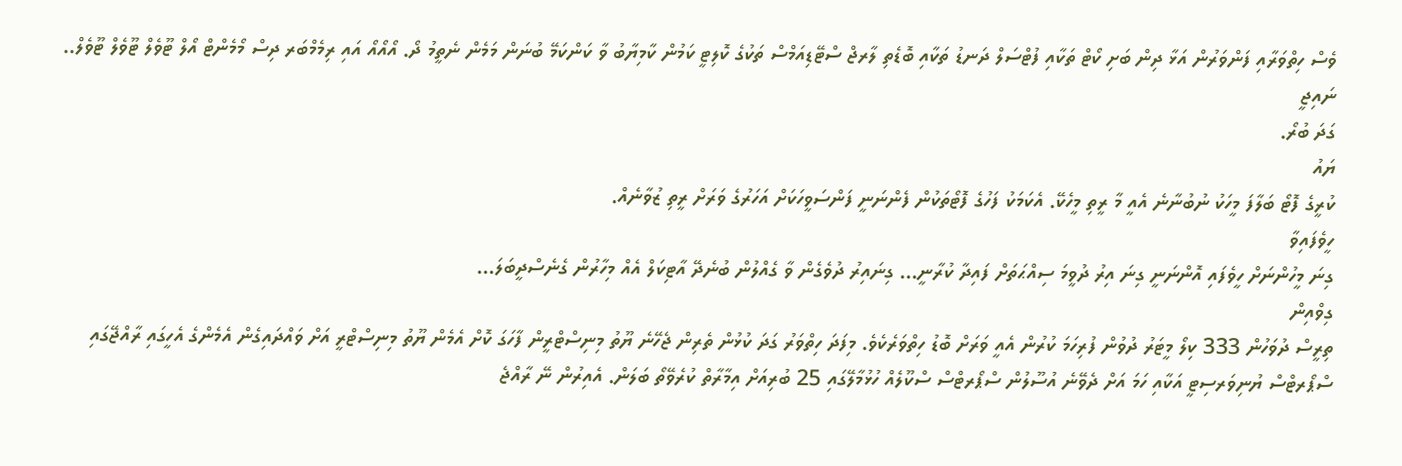ވެސް ހިތްވަރާއި ފަންވަރުން އަޅާ ދިން ބަށި ކޯޓް ތަކާއި ފުޓްސަލް ދަނޑު ތަކާއި ބޮޑެތި ލާރޖް ސްޓޭޑިއަމްސް ތަކުގެ ކޮލިޓީ ކަމުން ކާމިޔާބު ވާ ކަންކަމޭ ބުނަން މަމެން ނެތީމު ދޯ. އޯއޯއޯ އައި ރިމެމްބަރ ދިސް މޯމެންޓް އޯލް ޓޫވެލް ޓޫވެލް ޓޫވެލް..
ނައިޖީ
ގަދަ ބުރޯ.
ޔައު
ކުރީގެ ފޮޓޯ ބަލާފަ މީހަކު ނުބުނާނެ އެއީ މާ ރީތި މީހެކޭ. އެކަމަކު ފަހުގެ ފޮޓޯތަކުން ފެންނަނީ ފަންސަވީހަކަށް އަހަރުގެ ވަރަށް ރީތި ޒުވާނެއް.
ހީވެފައިވާ
ގިނަ މީހުންނަށް ހީވެފައި އޮންނަނީ ގިނަ އިރު ދުވީމަ ސިއްޙަތަށް ފައިދާ ކުރާނީ... ގިނައިރު ދުވެގެން ވާ ގެއްލުން ބުނެދޭ އާޓިކަލް އެއް މިހާރުން ގެނެސްދީބަލަ...
ގިވްއިން
ތިރީސް ދުވަހުން 333 ކިލޯ މީޓަރު ދުވުން ފުރިހަމަ ކުރުން އެއީ ވަރަށް ބޮޑު ހިތްވަރެކެވެ. މިފަދަ ހިތްވަރު ގަދަ ކުޅުން ތެރިން ޖެހޭނެ ޔޫތު މިނިސްޓްރީން ފާހަގަ ކޮށް އެމެން ޔޫތު މިނިސްޓްރީ އަށް ވައްދައިގެން އެމެންގެ އެހީގައި ރާއްޖޭގައި ސްޕޯރޓްސް ޔުނިވަރސިޓީ އަކާއި ހަމަ އަށް ދެވޭނެ އުސޫލުން ސްޕޯރޓްސް ސްކޫލެއް ހުޅުމާލޭގައި 25 ބުރިއަށް އިމާރާތް ކުރެވޭތޯ ބަލަން. އެއިރުން ނޭ ރާއްޖެ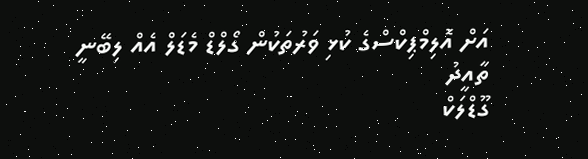އަށް އޮލިމްޕިކްސްގެ ކުޅި ވަރުތަކުން ގޯލްޑް މެޑަލް އެއް ލިބޭނީ
ތާއީދު
ގޫޑްލަކް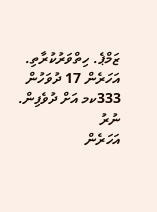ޒަމްޕެ. ހިތްވަރުކުރާތި. އަހަރެން 17 ދުވަހުން 333ކމ އަށް ދުވެފިން.
ނުރު
އަހަރެން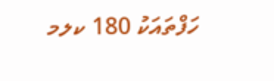ހަފްތައަކު 180 ކލމ